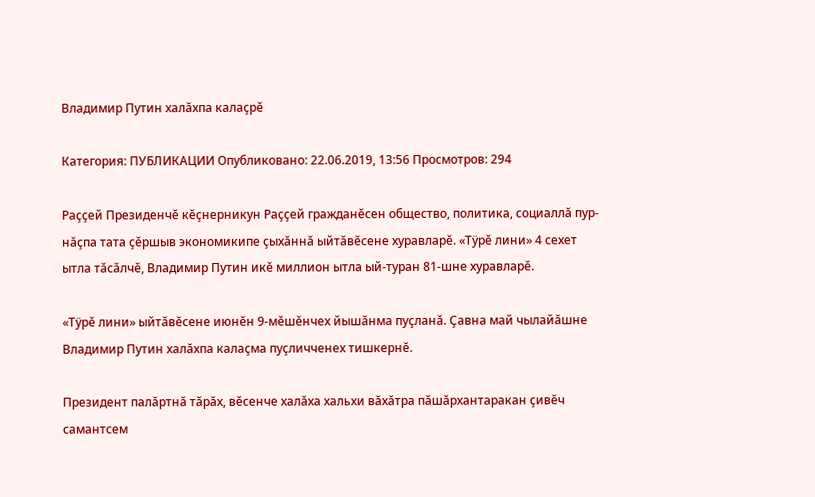Владимир Путин халăхпа калаçрĕ

Категория: ПУБЛИКАЦИИ Опубликовано: 22.06.2019, 13:56 Просмотров: 294

Раççей Президенчĕ кĕçнерникун Раççей гражданĕсен общество, политика, социаллă пур-нăçпа тата çĕршыв экономикипе çыхăннă ыйтăвĕсене хуравларĕ. «Тÿрĕ лини» 4 сехет ытла тăсăлчĕ, Владимир Путин икĕ миллион ытла ый-туран 81-шне хуравларĕ.

«Тÿрĕ лини» ыйтăвĕсене июнĕн 9-мĕшĕнчех йышăнма пуçланă. Çавна май чылайăшне Владимир Путин халăхпа калаçма пуçличченех тишкернĕ.

Президент палăртнă тăрăх, вĕсенче халăха хальхи вăхăтра пăшăрхантаракан çивĕч самантсем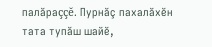палăраççĕ. Пурнăç пахалăхĕн тата тупăш шайĕ,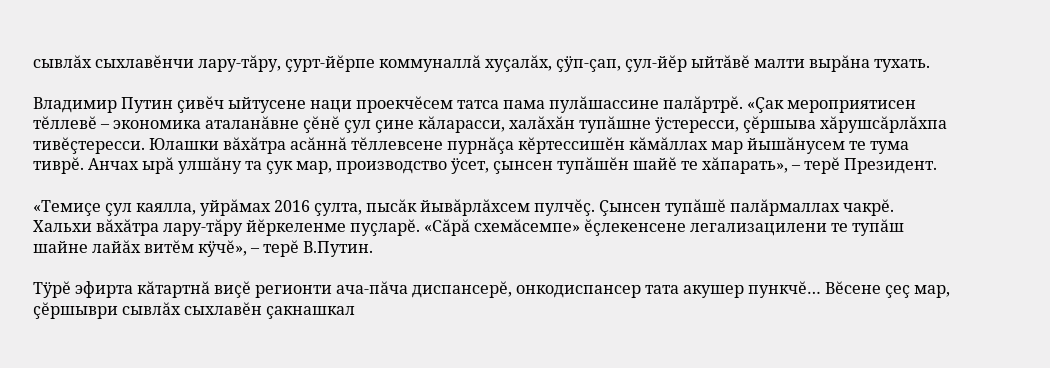сывлăх сыхлавĕнчи лару-тăру, çурт-йĕрпе коммуналлă хуçалăх, çÿп-çап, çул-йĕр ыйтăвĕ малти вырăна тухать.

Владимир Путин çивĕч ыйтусене наци проекчĕсем татса пама пулăшассине палăртрĕ. «Çак мероприятисен тĕллевĕ – экономика аталанăвне çĕнĕ çул çине кăларасси, халăхăн тупăшне ÿстересси, çĕршыва хăрушсăрлăхпа тивĕçтересси. Юлашки вăхăтра асăннă тĕллевсене пурнăçа кĕртессишĕн кăмăллах мар йышăнусем те тума тиврĕ. Анчах ырă улшăну та çук мар, производство ÿсет, çынсен тупăшĕн шайĕ те хăпарать», – терĕ Президент.

«Темиçе çул каялла, уйрăмах 2016 çулта, пысăк йывăрлăхсем пулчĕç. Çынсен тупăшĕ палăрмаллах чакрĕ. Хальхи вăхăтра лару-тăру йĕркеленме пуçларĕ. «Сăрă схемăсемпе» ĕçлекенсене легализацилени те тупăш шайне лайăх витĕм кÿчĕ», – терĕ В.Путин.

Тÿрĕ эфирта кăтартнă виçĕ регионти ача-пăча диспансерĕ, онкодиспансер тата акушер пункчĕ… Вĕсене çеç мар, çĕршыври сывлăх сыхлавĕн çакнашкал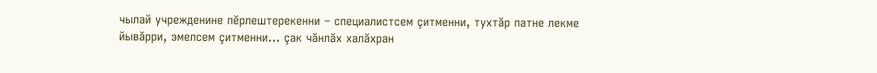чылай учрежденине пĕрлештерекенни – специалистсем çитменни, тухтăр патне лекме йывăрри, эмелсем çитменни… çак чăнлăх халăхран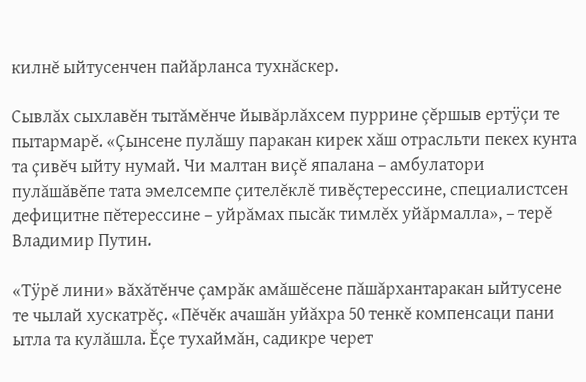килнĕ ыйтусенчен пайăрланса тухнăскер.

Сывлăх сыхлавĕн тытăмĕнче йывăрлăхсем пуррине çĕршыв ертÿçи те пытармарĕ. «Çынсене пулăшу паракан кирек хăш отрасльти пекех кунта та çивĕч ыйту нумай. Чи малтан виçĕ япалана – амбулатори пулăшăвĕпе тата эмелсемпе çителĕклĕ тивĕçтерессине, специалистсен дефицитне пĕтерессине – уйрăмах пысăк тимлĕх уйăрмалла», – терĕ Владимир Путин.

«Тÿрĕ лини» вăхăтĕнче çамрăк амăшĕсене пăшăрхантаракан ыйтусене те чылай хускатрĕç. «Пĕчĕк ачашăн уйăхра 50 тенкĕ компенсаци пани ытла та кулăшла. Ĕçе тухаймăн, садикре черет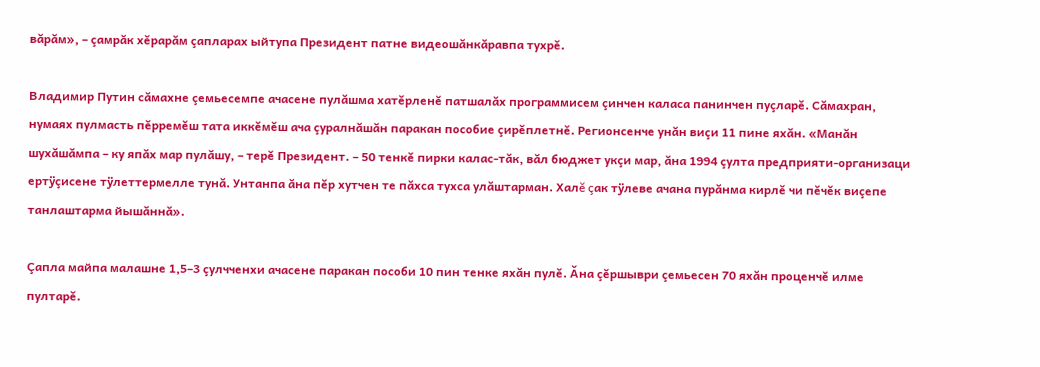вăрăм», – çамрăк хĕрарăм çапларах ыйтупа Президент патне видеошăнкăравпа тухрĕ.

Владимир Путин сăмахне çемьесемпе ачасене пулăшма хатĕрленĕ патшалăх программисем çинчен каласа панинчен пуçларĕ. Сăмахран, нумаях пулмасть пĕрремĕш тата иккĕмĕш ача çуралнăшăн паракан пособие çирĕплетнĕ. Регионсенче унăн виçи 11 пине яхăн. «Манăн шухăшăмпа – ку япăх мар пулăшу, – терĕ Президент. – 50 тенкĕ пирки калас-тăк, вăл бюджет укçи мар, ăна 1994 çулта предприяти-организаци ертÿçисене тÿлеттермелле тунă. Унтанпа ăна пĕр хутчен те пăхса тухса улăштарман. Халĕ çак тÿлеве ачана пурăнма кирлĕ чи пĕчĕк виçепе танлаштарма йышăннă».

Çапла майпа малашне 1,5–3 çулчченхи ачасене паракан пособи 10 пин тенке яхăн пулĕ. Ăна çĕршыври çемьесен 70 яхăн проценчĕ илме пултарĕ.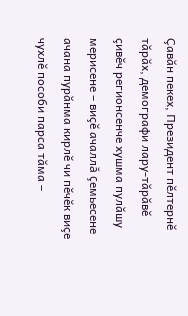Çавăн пекех, Президент пĕлтернĕ тăрăх, демографи лару-тăрăвĕ çивĕч регионсенче хушма пулăшу мерисене – виçĕ ачаллă çемьесене ачана пурăнма кирлĕ чи пĕчĕк виçе чухлĕ пособи парса тăма –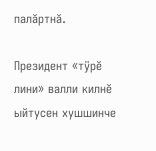палăртнă.

Президент «тÿрĕ лини» валли килнĕ ыйтусен хушшинче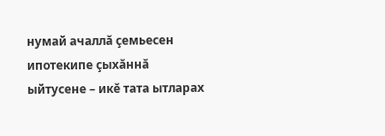нумай ачаллă çемьесен ипотекипе çыхăннă ыйтусене – икĕ тата ытларах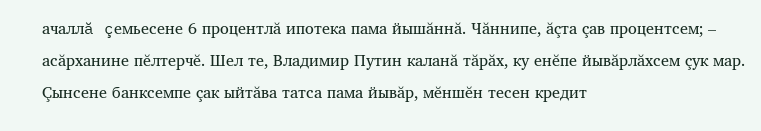ачаллă çемьесене 6 процентлă ипотека пама йышăннă. Чăннипе, ăçта çав процентсем; – асăрханине пĕлтерчĕ. Шел те, Владимир Путин каланă тăрăх, ку енĕпе йывăрлăхсем çук мар. Çынсене банксемпе çак ыйтăва татса пама йывăр, мĕншĕн тесен кредит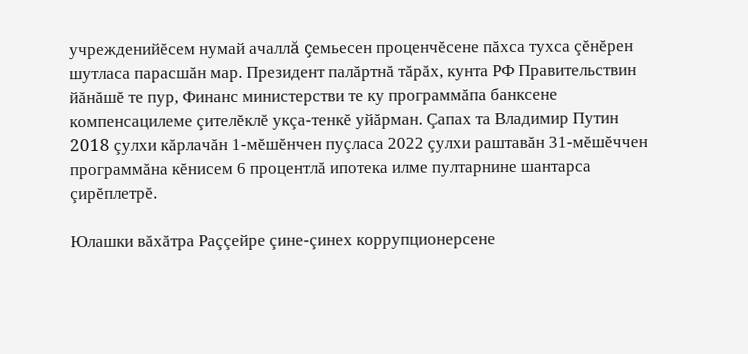учрежденийĕсем нумай ачаллă çемьесен проценчĕсене пăхса тухса çĕнĕрен шутласа парасшăн мар. Президент палăртнă тăрăх, кунта РФ Правительствин йăнăшĕ те пур, Финанс министерстви те ку программăпа банксене компенсацилеме çителĕклĕ укçа-тенкĕ уйăрман. Çапах та Владимир Путин 2018 çулхи кăрлачăн 1-мĕшĕнчен пуçласа 2022 çулхи раштавăн 31-мĕшĕччен программăна кĕнисем 6 процентлă ипотека илме пултарнине шантарса çирĕплетрĕ.

Юлашки вăхăтра Раççейре çине-çинех коррупционерсене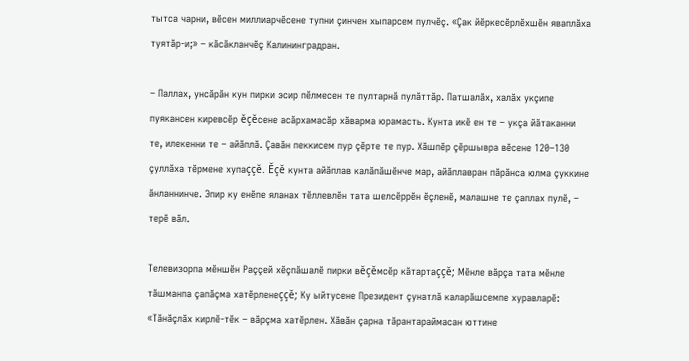тытса чарни, вĕсен миллиарчĕсене тупни çинчен хыпарсем пулчĕç. «Çак йĕркесĕрлĕхшĕн яваплăха туятăр-и;» – кăсăкланчĕç Калининградран.

– Паллах, унсăрăн кун пирки эсир пĕлмесен те пултарнă пулăттăр. Патшалăх, халăх укçипе пуякансен киревсĕр ĕçĕсене асăрхамасăр хăварма юрамасть. Кунта икĕ ен те – укçа йăтаканни те, илекенни те – айăплă. Çавăн пеккисем пур çĕрте те пур. Хăшпĕр çĕршывра вĕсене 120–130 çуллăха тĕрмене хупаççĕ. Ĕçĕ кунта айăплав калăпăшĕнче мар, айăплавран пăрăнса юлма çуккине ăнланнинче. Эпир ку енĕпе яланах тĕллевлĕн тата шелсĕррĕн ĕçленĕ, малашне те çаплах пулĕ, – терĕ вăл.

Телевизорпа мĕншĕн Раççей хĕçпăшалĕ пирки вĕçĕмсĕр кăтартаççĕ; Мĕнле вăрçа тата мĕнле тăшманпа çапăçма хатĕрленеççĕ; Ку ыйтусене Президент çунатлă каларăшсемпе хуравларĕ: «Тăнăçлăх кирлĕ-тĕк – вăрçма хатĕрлен. Хăвăн çарна тăрантараймасан юттине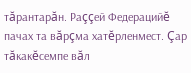тăрантарăн. Раççей Федерацийĕ пачах та вăрçма хатĕрленмест. Çар тăкакĕсемпе вăл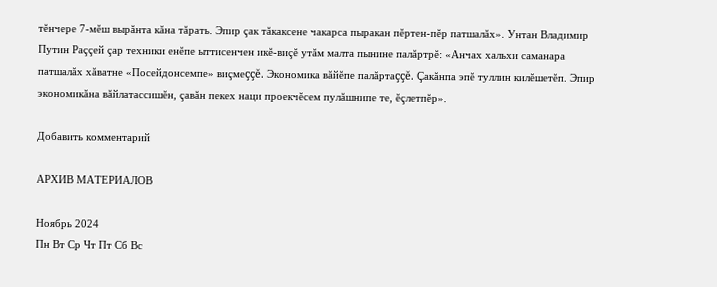тĕнчере 7-мĕш вырăнта кăна тăрать. Эпир çак тăкаксене чакарса пыракан пĕртен-пĕр патшалăх». Унтан Владимир Путин Раççей çар техники енĕпе ыттисенчен икĕ-виçĕ утăм малта пынине палăртрĕ: «Анчах хальхи саманара патшалăх хăватне «Посейдонсемпе» виçмеççĕ. Экономика вăйĕпе палăртаççĕ. Çакăнпа эпĕ туллин килĕшетĕп. Эпир экономикăна вăйлатассишĕн, çавăн пекех наци проекчĕсем пулăшнипе те, ĕçлетпĕр».

Добавить комментарий

АРХИВ МАТЕРИАЛОВ

Ноябрь 2024
Пн Вт Ср Чт Пт Сб Вс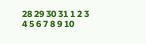28 29 30 31 1 2 3
4 5 6 7 8 9 10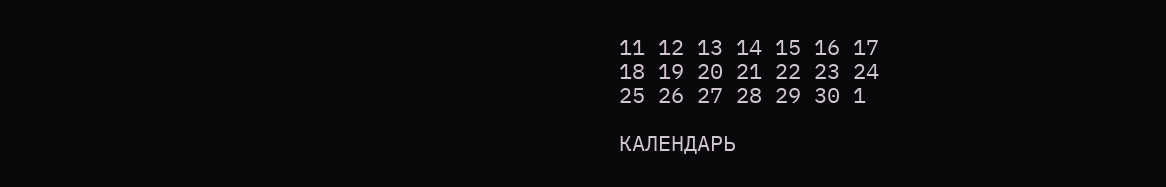11 12 13 14 15 16 17
18 19 20 21 22 23 24
25 26 27 28 29 30 1

КАЛЕНДАРЬ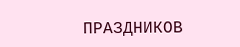ПРАЗДНИКОВ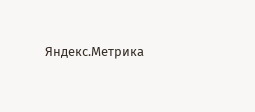Яндекс.Метрика